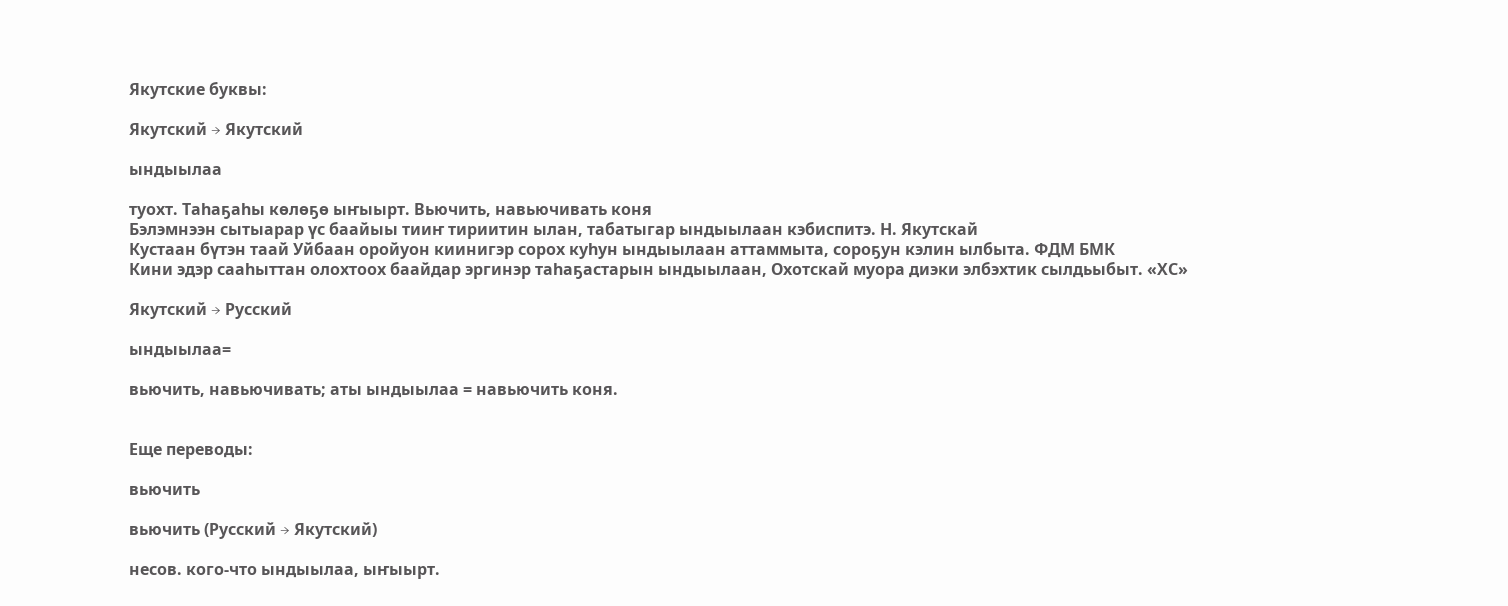Якутские буквы:

Якутский → Якутский

ындыылаа

туохт. Таһаҕаһы көлөҕө ыҥыырт. Вьючить, навьючивать коня
Бэлэмнээн сытыарар үс баайыы тииҥ тириитин ылан, табатыгар ындыылаан кэбиспитэ. Н. Якутскай
Кустаан бүтэн таай Уйбаан оройуон киинигэр сорох куһун ындыылаан аттаммыта, сороҕун кэлин ылбыта. ФДМ БМК
Кини эдэр сааһыттан олохтоох баайдар эргинэр таһаҕастарын ындыылаан, Охотскай муора диэки элбэхтик сылдьыбыт. «ХС»

Якутский → Русский

ындыылаа=

вьючить, навьючивать; аты ындыылаа = навьючить коня.


Еще переводы:

вьючить

вьючить (Русский → Якутский)

несов. кого-что ындыылаа, ыҥыырт.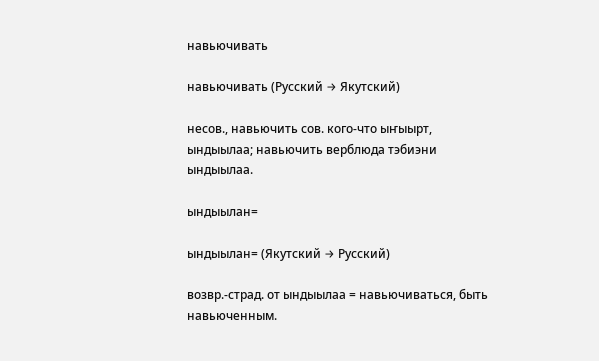навьючивать

навьючивать (Русский → Якутский)

несов., навьючить сов. кого-что ыҥыырт, ындыылаа; навьючить верблюда тэбиэни ындыылаа.

ындыылан=

ындыылан= (Якутский → Русский)

возвр.-страд. от ындыылаа = навьючиваться, быть навьюченным.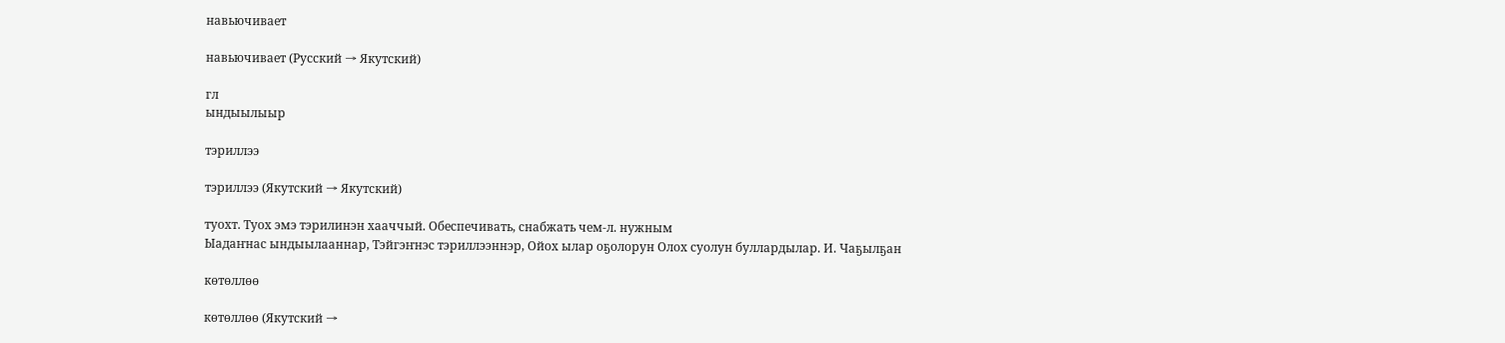навьючивает

навьючивает (Русский → Якутский)

гл
ындыылыыр

тэриллээ

тэриллээ (Якутский → Якутский)

туохт. Туох эмэ тэрилинэн хааччый. Обеспечивать, снабжать чем-л. нужным
Ыадаҥнас ындыылааннар, Тэйгэҥнэс тэриллээннэр, Ойох ылар оҕолорун Олох суолун буллардылар. И. Чаҕылҕан

көтөллөө

көтөллөө (Якутский →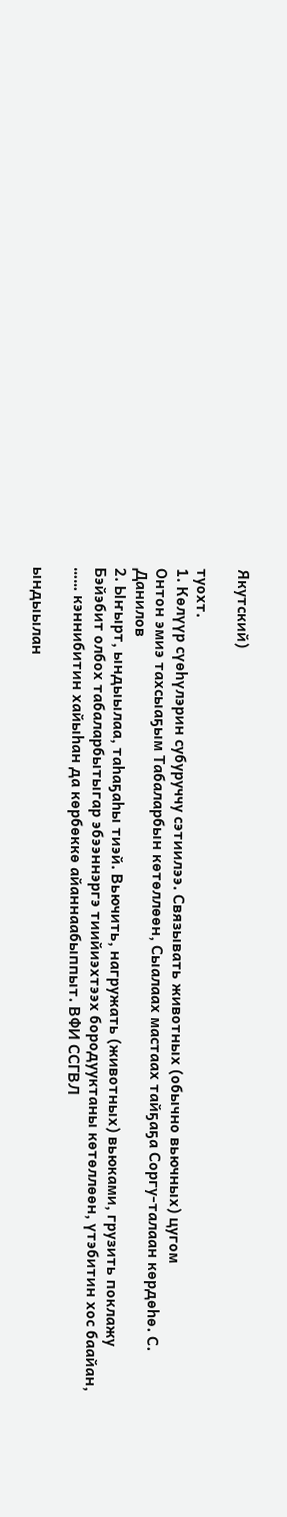Якутский)

туохт.
1. Көлүүр сүөһүлэрин субуруччу сэтиилээ. Связывать животных (обычно вьючных) цугом
Онтон эмиэ тахсыаҕым Табаларбын көтөллөөн, Сыалаах мастаах тайҕаҕа Соргу-талаан көрдөһө. С. Данилов
2. Ыҥырт, ындыылаа, таһаҕаһы тиэй. Вьючить, нагружать (животных) вьюками, грузить поклажу
Бэйэбит олбох табаларбытыгар эбээннэргэ тиийиэхтээх бородууктаны көтөллөөн, үтэбитин хос баайан, …… кэннибитин хайыһан да көрбөккө айаннаабыппыт. ВФИ ССГВЛ

ындыылан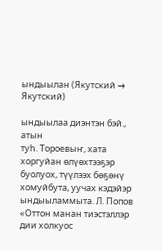ындыылан (Якутский → Якутский)

ындыылаа диэнтэн бэй., атын
туһ. Тороевыҥ, хата хоргуйан өлүөхтээҕэр буолуох, түүлээх бөҕөнү хомуйбута, уучах кэдэйэр ындыыламмыта. Л. Попов
«Оттон манан тиэстэллэр дии холкуос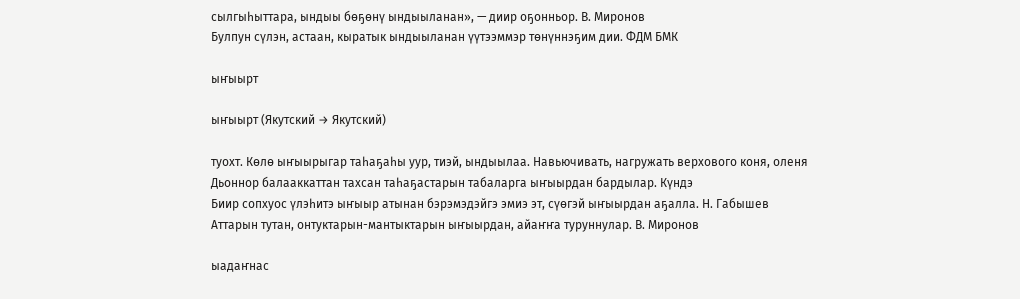сылгыһыттара, ындыы бөҕөнү ындыыланан», — диир оҕонньор. В. Миронов
Булпун сүлэн, астаан, кыратык ындыыланан үүтээммэр төнүннэҕим дии. ФДМ БМК

ыҥыырт

ыҥыырт (Якутский → Якутский)

туохт. Көлө ыҥыырыгар таһаҕаһы уур, тиэй, ындыылаа. Навьючивать, нагружать верхового коня, оленя
Дьоннор балааккаттан тахсан таһаҕастарын табаларга ыҥыырдан бардылар. Күндэ
Биир сопхуос үлэһитэ ыҥыыр атынан бэрэмэдэйгэ эмиэ эт, сүөгэй ыҥыырдан аҕалла. Н. Габышев
Аттарын тутан, онтуктарын-мантыктарын ыҥыырдан, айаҥҥа туруннулар. В. Миронов

ыадаҥнас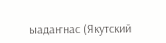ыадаҥнас (Якутский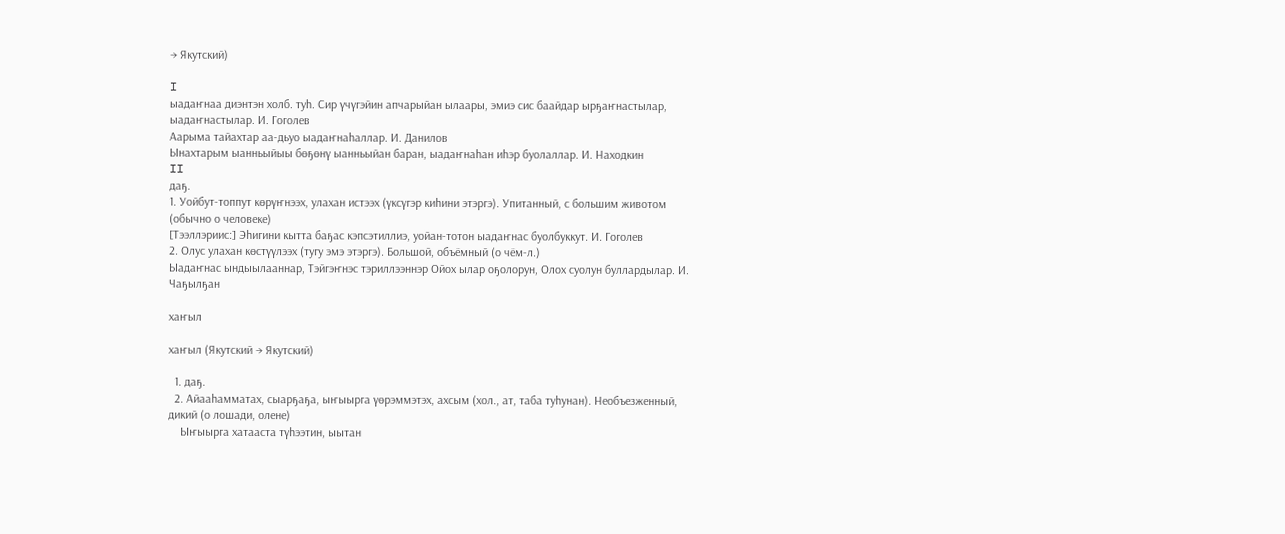→ Якутский)

I
ыадаҥнаа диэнтэн холб. туһ. Сир үчүгэйин апчарыйан ылаары, эмиэ сис баайдар ырҕаҥнастылар, ыадаҥнастылар. И. Гоголев
Аарыма тайахтар аа-дьуо ыадаҥнаһаллар. И. Данилов
Ынахтарым ыанньыйыы бөҕөнү ыанньыйан баран, ыадаҥнаһан иһэр буолаллар. И. Находкин
II
даҕ.
1. Уойбут-топпут көрүҥнээх, улахан истээх (үксүгэр киһини этэргэ). Упитанный, с большим животом (обычно о человеке)
[Тээллэриис:] Эһигини кытта баҕас кэпсэтиллиэ, уойан-тотон ыадаҥнас буолбуккут. И. Гоголев
2. Олус улахан көстүүлээх (тугу эмэ этэргэ). Большой, объёмный (о чём-л.)
Ыадаҥнас ындыылааннар, Тэйгэҥнэс тэриллээннэр Ойох ылар оҕолорун, Олох суолун буллардылар. И. Чаҕылҕан

хаҥыл

хаҥыл (Якутский → Якутский)

  1. даҕ.
  2. Айааһамматах, сыарҕаҕа, ыҥыырга үөрэммэтэх, ахсым (хол., ат, таба туһунан). Необъезженный, дикий (о лошади, олене)
    Ыҥыырга хатааста түһээтин, ыытан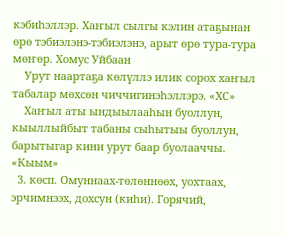кэбиһэллэр. Хаҥыл сылгы кэлин атаҕынан өрө тэбиэлэнэ-тэбиэлэнэ, арыт өрө тура-тура мөҥөр. Хомус Уйбаан
    Урут наартаҕа көлүллэ илик сорох хаҥыл табалар мөхсөн чиччигинэһэллэрэ. «ХС»
    Хаҥыл аты ындыылааһын буоллун, кыыллыйбыт табаны сыһытыы буоллун, барытыгар кини урут баар буолааччы. «Кыым»
  3. көсп. Омуннаах-төлөннөөх, уохтаах, эрчимнээх, дохсун (киһи). Горячий,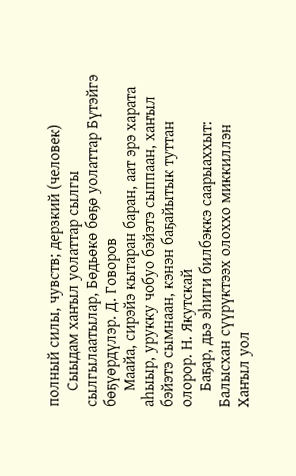полный силы, чувств; дерзкий (человек)
    Сыыдам хаҥыл уолаттар сылгы сылгылаатылар, Бөдьөкө бөҕө уолаттар Бүтэйгэ бөҕүөрдүлэр. Д. Говоров
    Маайа, сирэйэ кытаран баран, аат эрэ харата аһыыр, урукку чобуо бэйэтэ сыппаан, хаҥыл бэйэтэ сымнаан, кэнэн баҕайытык туттан олорор. Н. Якутскай
    Баҕар, дьэ эһиги билбэккэ саарыаххыт: Балысхан сүүрүктээх олоххо миккиллэн Хаҥыл уол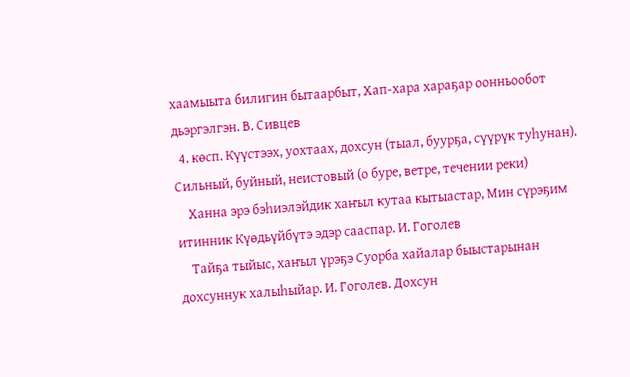хаамыыта билигин бытаарбыт, Хап-хара хараҕар оонньообот дьэргэлгэн. В. Сивцев
  4. көсп. Күүстээх, уохтаах, дохсун (тыал, буурҕа, сүүрүк туһунан). Сильный, буйный, неистовый (о буре, ветре, течении реки)
    Ханна эрэ бэһиэлэйдик хаҥыл кутаа кытыастар, Мин сүрэҕим итинник Күөдьүйбүтэ эдэр сааспар. И. Гоголев
    Тайҕа тыйыс, хаҥыл үрэҕэ Суорба хайалар быыстарынан дохсуннук халыһыйар. И. Гоголев. Дохсун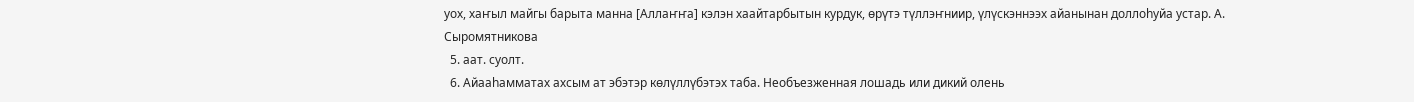уох, хаҥыл майгы барыта манна [Аллаҥҥа] кэлэн хаайтарбытын курдук, өрүтэ түллэҥниир, үлүскэннээх айанынан доллоһуйа устар. А. Сыромятникова
  5. аат. суолт.
  6. Айааһамматах ахсым ат эбэтэр көлүллүбэтэх таба. Необъезженная лошадь или дикий олень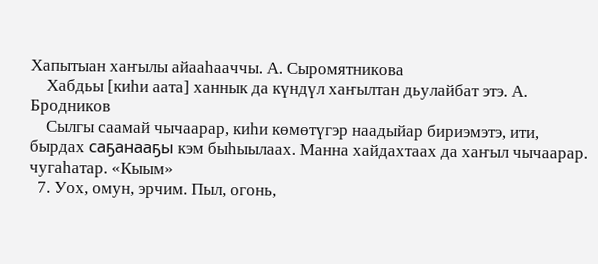Хапытыан хаҥылы айааһааччы. А. Сыромятникова
    Хабдьы [киһи аата] ханнык да күндүл хаҥылтан дьулайбат этэ. А. Бродников
    Сылгы саамай чычаарар, киһи көмөтүгэр наадыйар бириэмэтэ, ити, бырдах саҕанааҕы кэм быһыылаах. Манна хайдахтаах да хаҥыл чычаарар. чугаһатар. «Кыым»
  7. Уох, омун, эрчим. Пыл, огонь,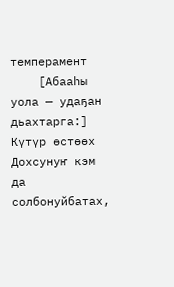темперамент
    [Абааһы уола — удаҕан дьахтарга:] Күтүр өстөөх Дохсунуҥ кэм да солбонуйбатах,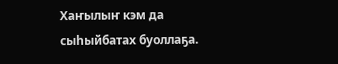Хаҥылыҥ кэм да сыһыйбатах буоллаҕа.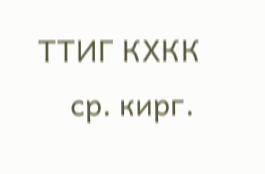ТТИГ КХКК
    ср. кирг.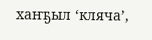хаҥҕыл ‘кляча’,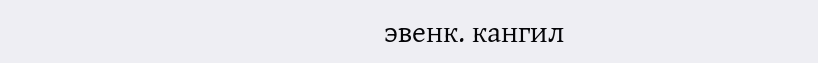эвенк. кангил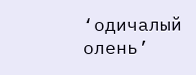‘одичалый олень’